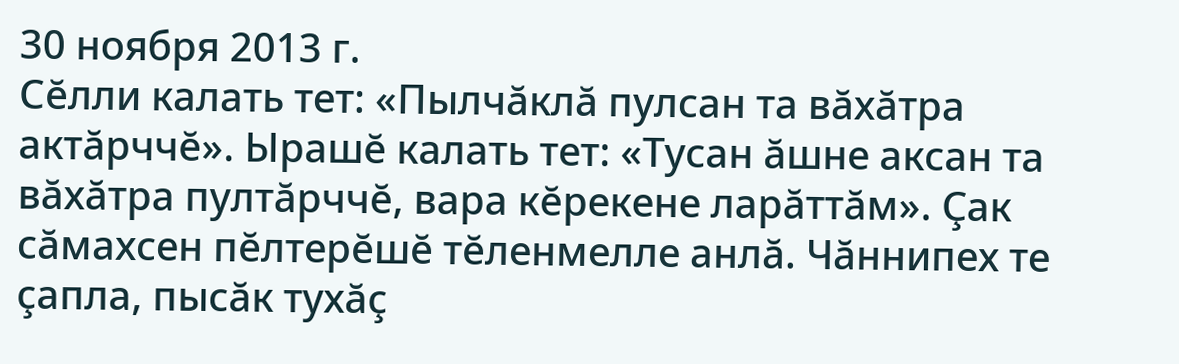30 ноября 2013 г.
Сĕлли калать тет: «Пылчăклă пулсан та вăхăтра актăрччĕ». Ырашĕ калать тет: «Тусан ăшне аксан та вăхăтра пултăрччĕ, вара кĕрекене ларăттăм». Çак сăмахсен пĕлтерĕшĕ тĕленмелле анлă. Чăннипех те çапла, пысăк тухăç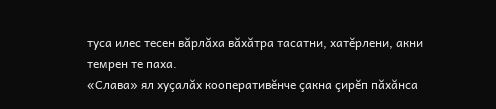туса илес тесен вăрлăха вăхăтра тасатни, хатĕрлени, акни темрен те паха.
«Слава» ял хуçалăх кооперативĕнче çакна çирĕп пăхăнса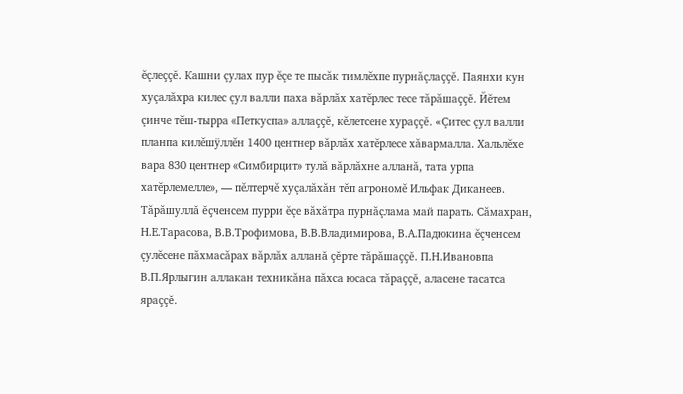ĕçлеççĕ. Кашни çулах пур ĕçе те пысăк тимлĕхпе пурнăçлаççĕ. Паянхи кун хуçалăхра килес çул валли паха вăрлăх хатĕрлес тесе тăрăшаççĕ. Йĕтем çинче тĕш-тырра «Петкуспа» аллаççĕ, кĕлетсене хураççĕ. «Çитес çул валли планпа килĕшÿллĕн 1400 центнер вăрлăх хатĕрлесе хăвармалла. Хальлĕхе вара 830 центнер «Симбирцит» тулă вăрлăхне алланă, тата урпа хатĕрлемелле», — пĕлтерчĕ хуçалăхăн тĕп агрономĕ Ильфак Диканеев.
Тăрăшуллă ĕçченсем пурри ĕçе вăхăтра пурнăçлама май парать. Сăмахран, Н.Е.Тарасова, В.В.Трофимова, В.В.Владимирова, В.А.Падюкина ĕçченсем çулĕсене пăхмасăрах вăрлăх алланă çĕрте тăрăшаççĕ. П.Н.Ивановпа В.П.Ярлыгин аллакан техникăна пăхса юсаса тăраççĕ, аласене тасатса яраççĕ.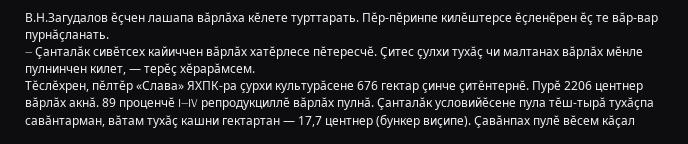В.Н.Загудалов ĕçчен лашапа вăрлăха кĕлете турттарать. Пĕр-пĕринпе килĕштерсе ĕçленĕрен ĕç те вăр-вар пурнăçланать.
— Çанталăк сивĕтсех кайиччен вăрлăх хатĕрлесе пĕтересчĕ. Çитес çулхи тухăç чи малтанах вăрлăх мĕнле пулнинчен килет, — терĕç хĕрарăмсем.
Тĕслĕхрен, пĕлтĕр «Слава» ЯХПК-ра çурхи культурăсене 676 гектар çинче çитĕнтернĕ. Пурĕ 2206 центнер вăрлăх акнă. 89 проценчĕ I—IV репродукциллĕ вăрлăх пулнă. Çанталăк условийĕсене пула тĕш-тырă тухăçпа савăнтарман, вăтам тухăç кашни гектартан — 17,7 центнер (бункер виçипе). Çавăнпах пулĕ вĕсем кăçал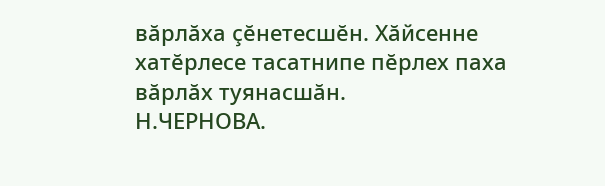вăрлăха çĕнетесшĕн. Хăйсенне хатĕрлесе тасатнипе пĕрлех паха вăрлăх туянасшăн.
Н.ЧЕРНОВА.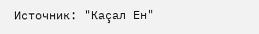Источник: "Каçал Ен"